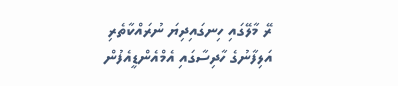ރޭ މާލޭގައި ހިނގައިދިޔަ ނުރައްކާތެރި އަލިފާނުގެ ހާދިސާގައި އެމްއެންޑީއެފުން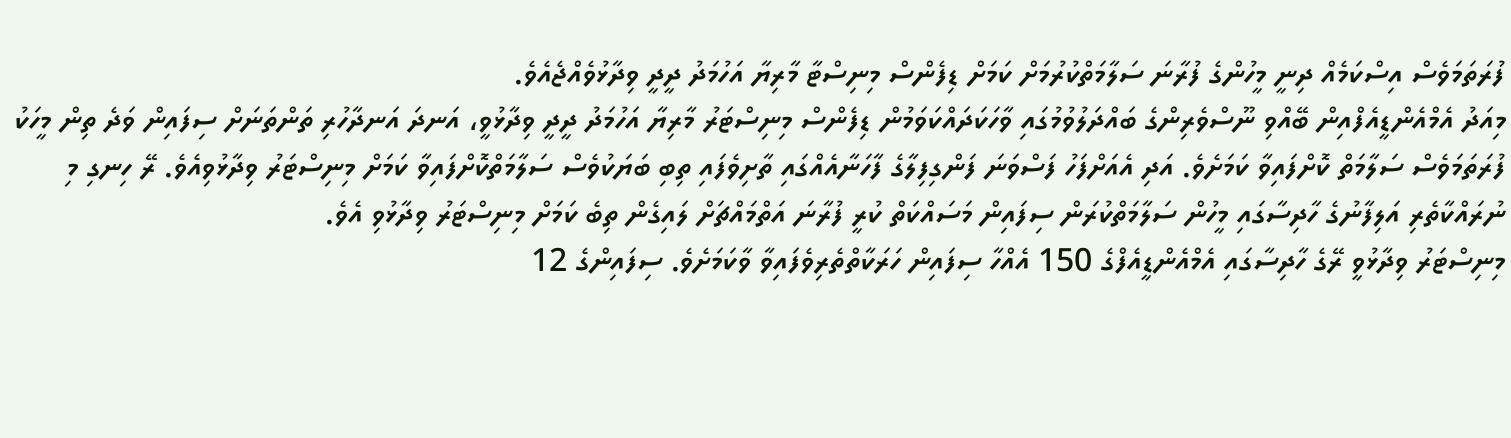ފުރަތަމަވެސް އިސްކަމެއް ދިނީ މީހުންގެ ފުރާނަ ސަލާމަތްކުރުމަށް ކަމަށް ޑިފެންސް މިނިސްޓާ މާރިޔާ އަހުމަދު ދީދީ ވިދާޅުވެއްޖެއެވެ.
މިއަދު އެމްއެންޑީއެފްއިން ބޭއްވި ނޫސްވެރިންގެ ބައްދަލުވުމުގައި ވާހަކަދައްކަވަމުން ޑިފެންސް މިނިސްޓަރު މާރިޔާ އަހުމަދު ދީދީ ވިދާޅުވީ، އަނދަ އަނދާހުރި ތަންތަނަށް ސިފައިން ވަދެ ތިން މީހަކު ފުރަތަމަވެސް ސަލާމަތް ކޮށްފައިވާ ކަމަށެވެ. އަދި އެއަށްފަހު ފަސްވަނަ ފަންގިފިލާގެ ފާހަނާއެއްގައި ތާށިވެފައި ތިބި ބަޔަކުވެސް ސަލާމަތްކޮށްފައިވާ ކަމަށް މިނިސްޓަރު ވިދާޅުވިއެވެ. ރޭ ހިނގި މި ނުރައްކާތެރި އަލިފާނުގެ ހާދިސާގައި މީހުން ސަލާމަތްކުރަން ސިފައިން މަސައްކަތް ކުރީ ފުރާނަ އަތްމައްޗަށް ލައިގެން ތިބެ ކަމަށް މިނިސްޓަރު ވިދާޅުވި އެވެ.
މިނިސްޓަރު ވިދާޅުވީ ރޭގެ ހާދިސާގައި އެމްއެންޑީއެފްގެ 150 އެއްހާ ސިފައިން ހަރަކާތްތެރިވެފައިވާ ވާކަމަށެވެ. ސިފައިންގެ 12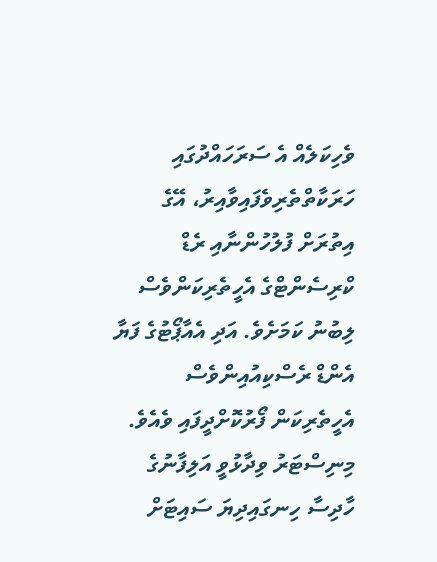ވެހިކަލެއް އެ ސަރަހައްދުގައި ހަރަކާތްތެރިވެފައިވާއިރު، އޭގެ އިތުރަށް ފުލުހުންނާއި ރެޑް ކްރިސެންޓްގެ އެހީތެރިކަންވެސް ލިބުނު ކަމަށެވެ. އަދި އެއާޕޯޓުގެ ފަޔާ އެންޑް ރެސްކިއުއިންވެސް އެހީތެރިކަން ފޯރުކޮށްދީފައި ވެއެވެ. މިނިސްޓަރު ވިދާޅުވީ އަލިފާނުގެ ހާދިސާ ހިނގައިދިޔަ ސައިޓަށް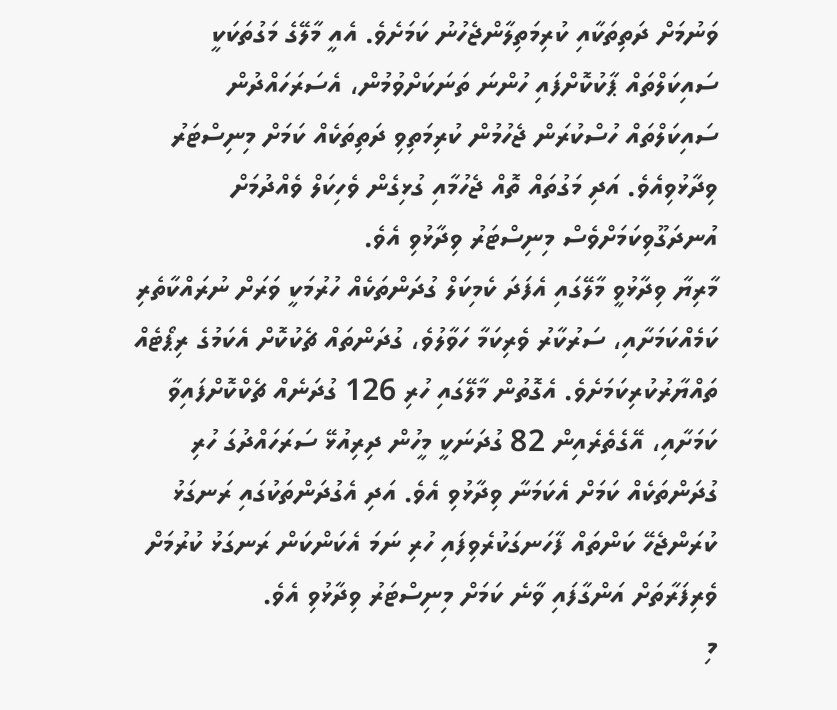ވަނުމަށް ދަތިތަކާއި ކުރިމަތިލާންޖެހުނު ކަމަށެވެ. އެއީ މާލޭގެ މަގުތަކަކީ ސައިކަލްތައް ޕާކުކޮށްފައި ހުންނަ ތަނަކަށްވުމުން، އެސަރަހައްދުން ސައިކަލްތައް ހުސްކުރަން ޖެހުމުން ކުރިމަތިވި ދަތިތަކެއް ކަމަށް މިނިސްޓަރު ވިދާޅުވިއެވެ. އަދި މަގުތައް ތޮއް ޖެހުމާއި ގުޅިގެން ވެހިކަލް ވެއްދުމަށް އުނދަގޫވިކަމަށްވެސް މިނިސްޓަރު ވިދާޅުވި އެވެ.
މާރިޔާ ވިދާޅުވީ މާލޭގައި އެފަދަ ކެމިކަލް ގުދަންތަކެއް ހުރުމަކީ ވަރަށް ނުރައްކާތެރި ކަމެއްކަމަށާއި، ސަރުކާރު ވެރިކަމާ ހަވާލުވެ، ގުދަންތައް ޗެކުކޮށް އެކަމުގެ ރިޕޯޓެއް ތައްޔާރުކުރިކަމަށެވެ. އެގޮތުން މާލޭގައި ހުރި 126 ގުދަނެއް ޗެކްކޮށްފައިވާ ކަމަށާއި، އޭގެތެރެއިން 82 ގުދަނަކީ މީހުން ދިރިއުޅޭ ސަރަހައްދުގަ ހުރި ގުދަންތަކެއް ކަމަށް އެކަމަނާ ވިދާޅުވި އެވެ. އަދި އެގުދަންތަކުގައި ރަނގަޅު ކުރަންޖެހޭ ކަންތައް ފާހަނގަކުރެވިފައި ހުރި ނަމަ އެކަންކަން ރަނގަޅު ކުރުމަށް ވެރިފަރާތަށް އަންގާފައި ވާނެ ކަމަށް މިނިސްޓަރު ވިދާޅުވި އެވެ.
މި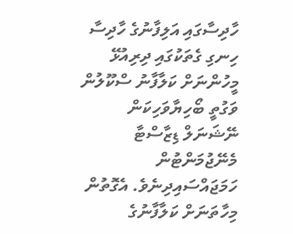ހާދިސާގައި އަލިފާނުގެ ހާދިސާ ހިނގި ގެތަކުގައި ދިރިއުޅޭ މީހުންނަށް ކަލާފާނު ސްކޫލުން ވަގުތީ ބޯހިޔާވަހިކަން ނޭޝަނަލް ޑިޒާސްޓާ މެނޭޖުމަންޓުން ހަމަޖައްސައިދިނެވެ. އެގޮތުން މިހާތަނަށް ކަލާފާނުގެ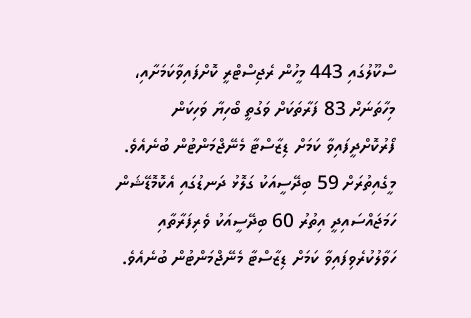ސްކޫލުގައި 443 މީހުން ރެޖިސްޓްރީ ކޮށްފައިވާކަމަށާއި، މިހާތަނަށް 83 ފަރާތަކަށް ވަގުތީ ބޯހިޔާ ވަހިކަން ފޯރުކޮށްދީފައިވާ ކަމަށް ޑިޒާސްޓާ މެނޭޖްމަންޓުން ބުނެއެވެ. މީގެއިތުރަށް 59 ބިދޭސީއަކު ގަލޮޅު ދަނޑުގައި އެކޮމޮޑޭޝަން ހަމަޖައްސައިދީ އިތުރު 60 ބިދޭސީއަކު ވެރިފަރާތާއި ހަވާލުކުރެވިފައިވާ ކަމަށް ޑިޒާސްޓާ މެނޭޖްމަންޓުން ބުނެއެވެ.